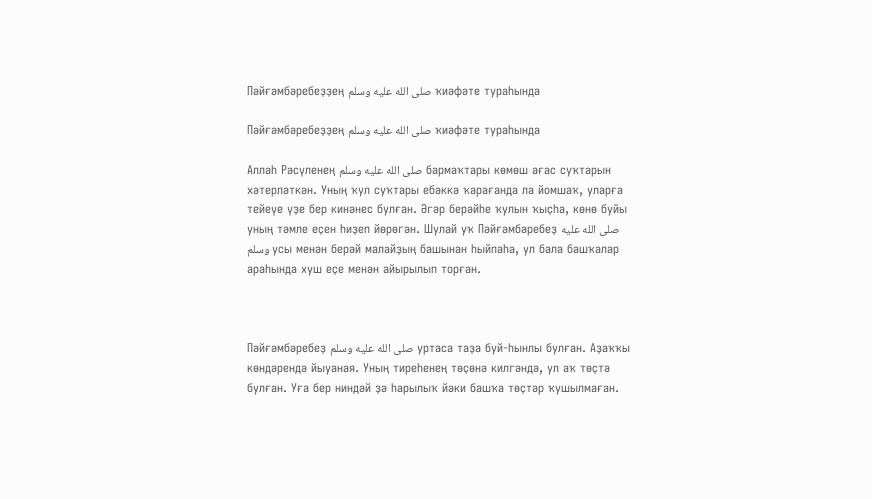Пәйғәмбәребеҙҙең صلى الله عليه وسلم ҡиәфәте тураһында

Пәйғәмбәребеҙҙең صلى الله عليه وسلم ҡиәфәте тураһында

Аллаһ Рәсүленең صلى الله عليه وسلم бармаҡтары көмөш ағас суҡтарын хәтерләткән. Уның ҡул суҡтары ебәккә ҡарағанда ла йомшаҡ, уларға тейеүе үҙе бер кинәнес булған. Әгәр берәйһе ҡулын ҡыҫһа, көнө буйы уның тәмле еҫен һиҙеп йөрөгән. Шулай уҡ Пәйғәмбәребеҙ صلى الله عليه وسلم усы менән берәй малайҙың башынан һыйпаһа, ул бала башҡалар араһында хуш еҫе менән айырылып торған.



Пәйғәмбәребеҙ صلى الله عليه وسلم уртаса таҙа буй-һынлы булған. Аҙаҡҡы көндәрендә йыуаная. Уның тиреһенең төҫөнә килгәндә, ул аҡ төҫтә булған. Уға бер ниндәй ҙә һарылыҡ йәки башҡа төҫтәр ҡушылмаған.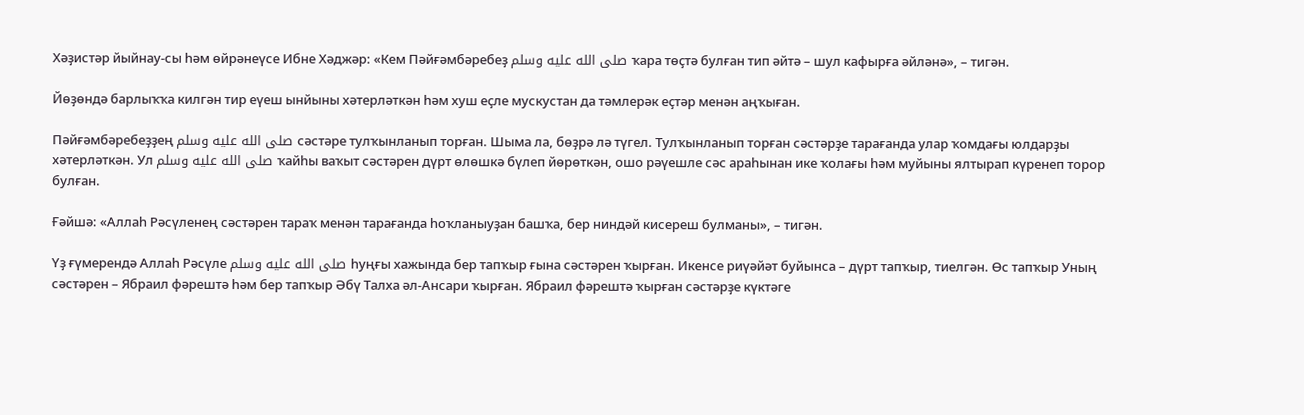Хәҙистәр йыйнау-сы һәм өйрәнеүсе Ибне Хәджәр: «Кем Пәйғәмбәребеҙ صلى الله عليه وسلم ҡара төҫтә булған тип әйтә – шул кафырға әйләнә», – тигән.

Йөҙөндә барлыҡҡа килгән тир еүеш ынйыны хәтерләткән һәм хуш еҫле мускустан да тәмлерәк еҫтәр менән аңҡыған.

Пәйғәмбәребеҙҙең صلى الله عليه وسلم сәстәре тулҡынланып торған. Шыма ла, бөҙрә лә түгел. Тулҡынланып торған сәстәрҙе тарағанда улар ҡомдағы юлдарҙы хәтерләткән. Ул صلى الله عليه وسلم ҡайһы ваҡыт сәстәрен дүрт өлөшкә бүлеп йөрөткән, ошо рәүешле сәс араһынан ике ҡолағы һәм муйыны ялтырап күренеп торор булған.

Ғәйшә: «Аллаһ Рәсүленең сәстәрен тараҡ менән тарағанда һоҡланыуҙан башҡа, бер ниндәй кисереш булманы», – тигән.

Үҙ ғүмерендә Аллаһ Рәсүле صلى الله عليه وسلم һуңғы хажында бер тапҡыр ғына сәстәрен ҡырған. Икенсе риүәйәт буйынса – дүрт тапҡыр, тиелгән. Өс тапҡыр Уның сәстәрен – Ябраил фәрештә һәм бер тапҡыр Әбү Талха әл-Ансари ҡырған. Ябраил фәрештә ҡырған сәстәрҙе күктәге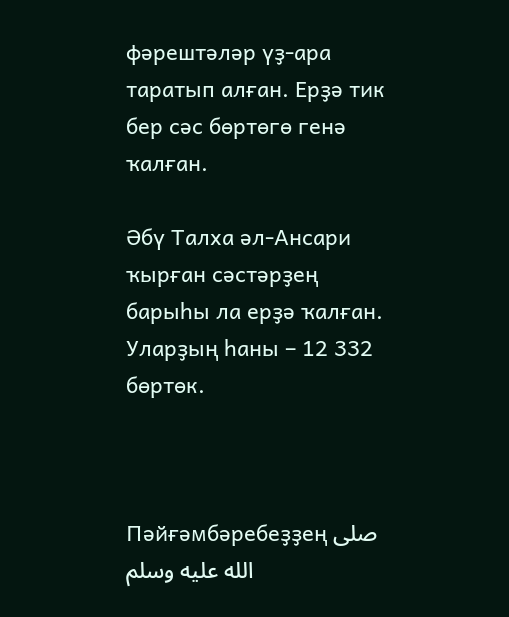фәрештәләр үҙ-ара таратып алған. Ерҙә тик бер сәс бөртөгө генә ҡалған.

Әбү Талха әл-Ансари ҡырған сәстәрҙең барыһы ла ерҙә ҡалған. Уларҙың һаны – 12 332 бөртөк.



Пәйғәмбәребеҙҙең صلى الله عليه وسلم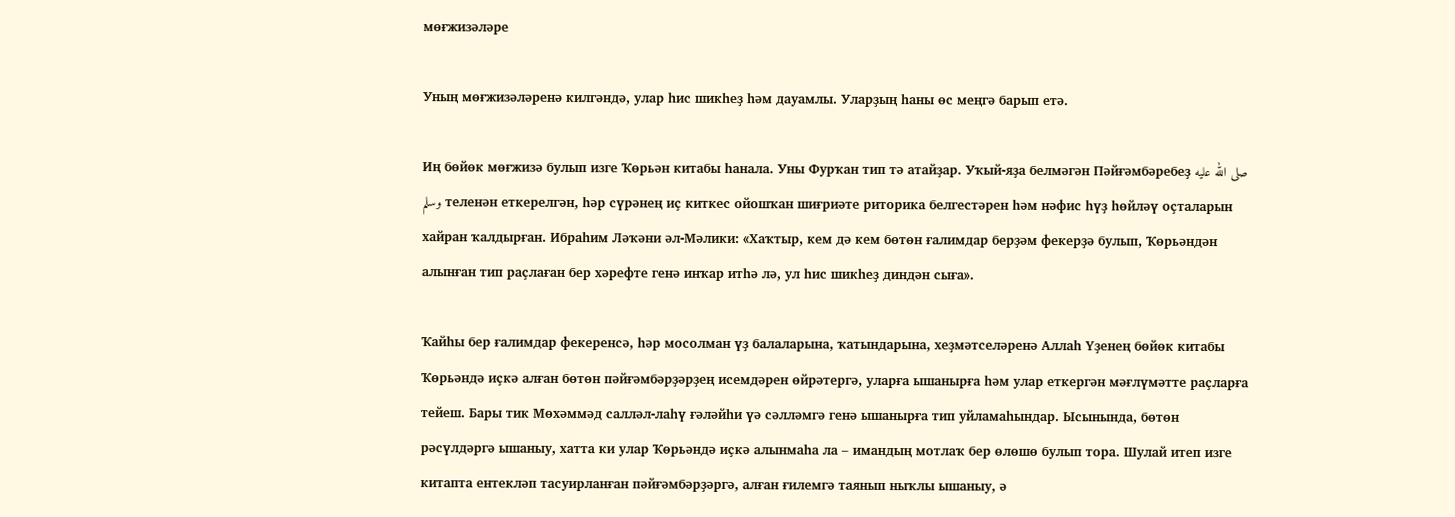мөғжизәләре

Уның мөғжизәләренә килгәндә, улар һис шикһеҙ һәм дауамлы. Уларҙың һаны өс меңгә барып етә.

Иң бөйөк мөғжизә булып изге Ҡөрьән китабы һанала. Уны Фурҡан тип тә атайҙар. Уҡый-яҙа белмәгән Пәйғәмбәребеҙ صلى الله عليه وسلم теленән еткерелгән, һәр сүрәнең иҫ киткес ойошҡан шиғриәте риторика белгестәрен һәм нәфис һүҙ һөйләү оҫталарын хайран ҡалдырған. Ибраһим Ләҡәни әл-Мәлики: «Хаҡтыр, кем дә кем бөтөн ғалимдар берҙәм фекерҙә булып, Ҡөрьәндән алынған тип раҫлаған бер хәрефте генә инҡар итһә лә, ул һис шикһеҙ диндән сыға».

Ҡайһы бер ғалимдар фекеренсә, һәр мосолман үҙ балаларына, ҡатындарына, хеҙмәтселәренә Аллаһ Үҙенең бөйөк китабы Ҡөрьәндә иҫкә алған бөтөн пәйғәмбәрҙәрҙең исемдәрен өйрәтергә, уларға ышанырға һәм улар еткергән мәғлүмәтте раҫларға тейеш. Бары тик Мөхәммәд салләл-лаһү ғәләйһи үә сәлләмгә генә ышанырға тип уйламаһындар. Ысынында, бөтөн рәсүлдәргә ышаныу, хатта ки улар Ҡөрьәндә иҫкә алынмаһа ла – имандың мотлаҡ бер өлөшө булып тора. Шулай итеп изге китапта ентекләп тасуирланған пәйғәмбәрҙәргә, алған ғилемгә таянып ныҡлы ышаныу, ә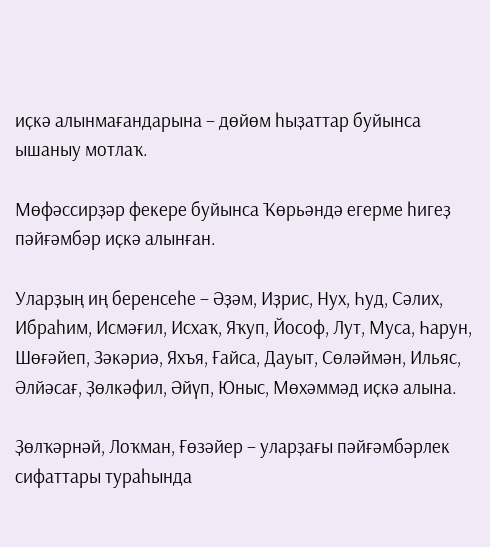иҫкә алынмағандарына – дөйөм һыҙаттар буйынса ышаныу мотлаҡ.

Мөфәссирҙәр фекере буйынса Ҡөрьәндә егерме һигеҙ пәйғәмбәр иҫкә алынған.

Уларҙың иң беренсеһе – Әҙәм, Иҙрис, Нух, Һуд, Сәлих, Ибраһим, Исмәғил, Исхаҡ, Яҡуп, Йософ, Лут, Муса, Һарун, Шөғәйеп, Зәкәриә, Яхъя, Ғайса, Дауыт, Сөләймән, Ильяс, Әлйәсағ, Ҙөлкәфил, Әйүп, Юныс, Мөхәммәд иҫкә алына.

Ҙөлҡәрнәй, Лоҡман, Ғөзәйер – уларҙағы пәйғәмбәрлек сифаттары тураһында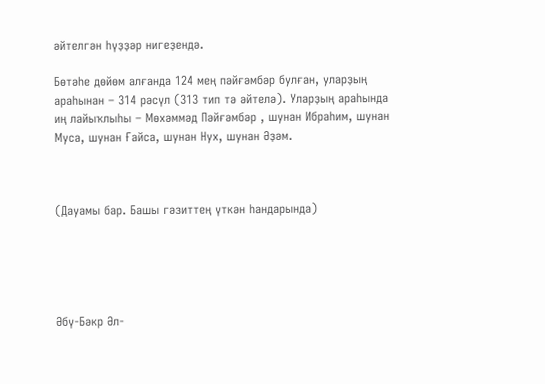әйтелгән һүҙҙәр нигеҙендә.

Бөтәһе дөйөм алғанда 124 мең пәйғәмбәр булған, уларҙың араһынан – 314 рәсүл (313 тип тә әйтелә). Уларҙың араһында иң лайыҡлыһы – Мөхәммәд Пәйғәмбәр , шунан Ибраһим, шунан Муса, шунан Ғайса, шунан Нух, шунан Әҙәм.



(Дауамы бар. Башы гәзиттең үткән һандарында)





Әбү-Бәкр Әл-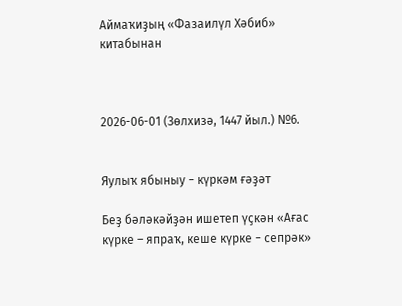Аймаҡиҙың «Фазаилүл Хәбиб» китабынан



2026-06-01 (Зөлхизә, 1447 йыл.) №6.


Яулыҡ ябыныу − күркәм ғәҙәт

Беҙ бәләкәйҙән ишетеп үҫкән «Ағас күрке – япраҡ, кеше күрке − сепрәк»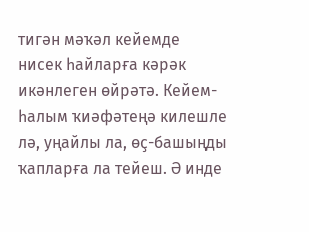тигән мәҡәл кейемде нисек һайларға кәрәк икәнлеген өйрәтә. Кейем-һалым ҡиәфәтеңә килешле лә, уңайлы ла, өҫ-башыңды ҡапларға ла тейеш. Ә инде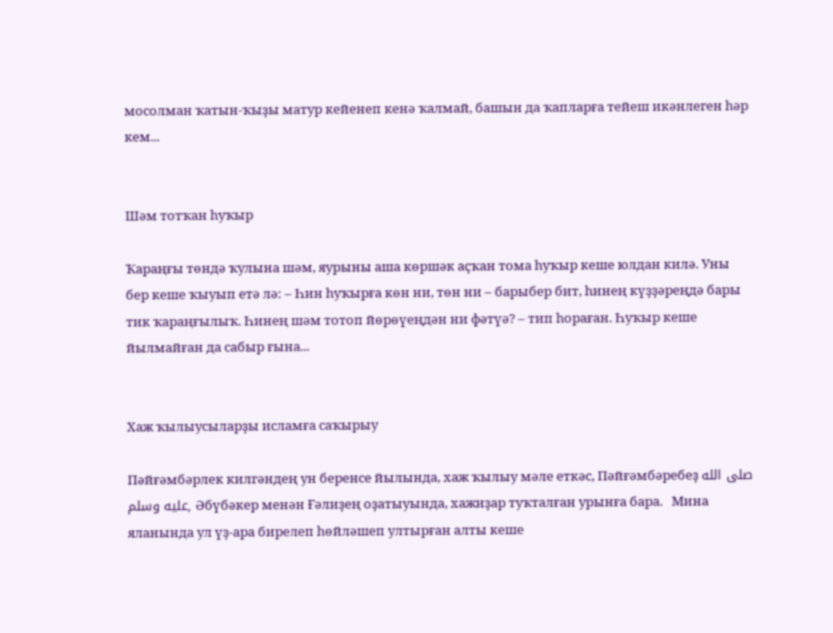мосолман ҡатын-ҡыҙы матур кейенеп кенә ҡалмай, башын да ҡапларға тейеш икәнлеген һәр кем...


Шәм тотҡан һуҡыр

Ҡараңғы төндә ҡулына шәм, яурыны аша көршәк аҫҡан тома һуҡыр кеше юлдан килә. Уны бер кеше ҡыуып етә лә: – Һин һуҡырға көн ни, төн ни – барыбер бит, һинең күҙҙәреңдә бары тик ҡараңғылыҡ. Һинең шәм тотоп йөрөүеңдән ни фәтүә? – тип һораған. Һуҡыр кеше йылмайған да сабыр ғына...


Хаж ҡылыусыларҙы исламға саҡырыу

Пәйғәмбәрлек килгәндең ун беренсе йылында, хаж ҡылыу мәле еткәс, Пәйғәмбәребеҙ صلى الله عليه وسلم, Әбүбәкер менән Ғәлиҙең оҙатыуында, хажиҙар туҡталған урынға бара.   Мина яланында ул үҙ-ара бирелеп һөйләшеп ултырған алты кеше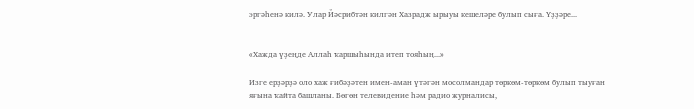эргәһенә килә. Улар Йәсрибтән килгән Хазрадж ырыуы кешеләре булып сыға. Үҙҙәре...


«Хажда үҙеңде Аллаһ ҡаршыһында итеп тояһың...»

Изге ерҙәрҙә оло хаж ғибәҙәтен имен-аман үтәгән мосолмандар төркөм-төркөм булып тыуған яғына ҡайта башланы. Бөгөн телевидение һәм радио журналисы,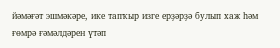йәмәғәт эшмәкәре, ике тапҡыр изге ерҙәрҙә булып хаж һәм ғөмрә ғәмәлдәрен үтәп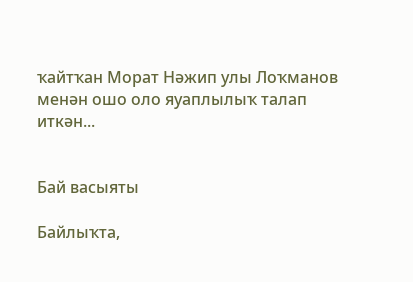ҡайтҡан Морат Нәжип улы Лоҡманов менән ошо оло яуаплылыҡ талап иткән...


Бай васыяты

Байлыҡта,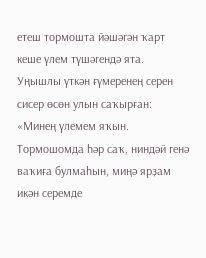етеш тормошта йәшәгән ҡарт кеше үлем түшәгендә ята. Уңышлы үткән ғүмеренең серен сисер өсөн улын саҡырған: «Минең үлемем яҡын. Тормошомда һәр саҡ, ниндәй генә ваҡиға булмаһын, миңә ярҙам икән серемде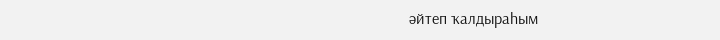әйтеп ҡалдыраһым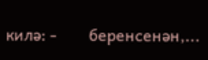килә: -        беренсенән,...